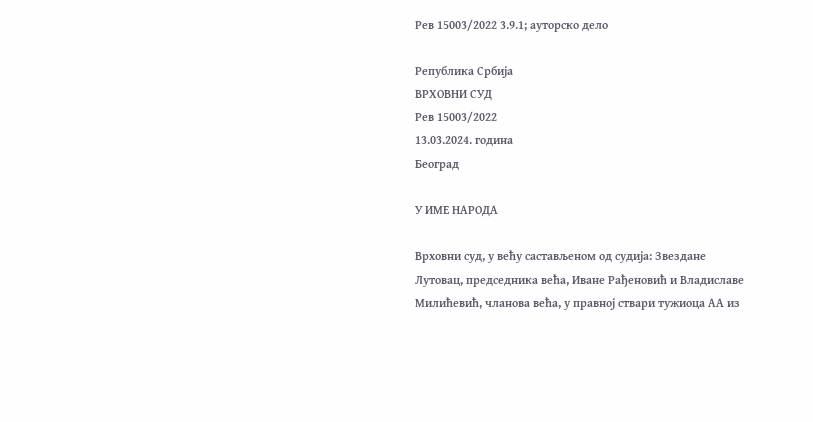Рев 15003/2022 3.9.1; ауторско дело

Република Србија
ВРХОВНИ СУД
Рев 15003/2022
13.03.2024. година
Београд

У ИМЕ НАРОДА

Врховни суд, у већу састављеном од судија: Звездане Лутовац, председника већа, Иване Рађеновић и Владиславе Милићевић, чланова већа, у правној ствари тужиоца АА из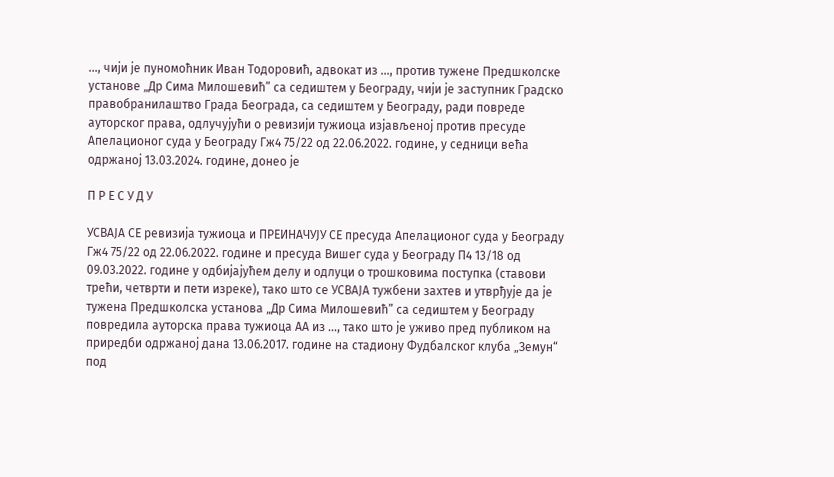..., чији је пуномоћник Иван Тодоровић, адвокат из ..., против тужене Предшколске установе „Др Сима Милошевић” са седиштем у Београду, чији је заступник Градско правобранилаштво Града Београда, са седиштем у Београду, ради повреде ауторског права, одлучујући о ревизији тужиоца изјављеној против пресуде Апелационог суда у Београду Гж4 75/22 од 22.06.2022. године, у седници већа одржаној 13.03.2024. године, донео је

П Р Е С У Д У

УСВАЈА СЕ ревизија тужиоца и ПРЕИНАЧУЈУ СЕ пресуда Апелационог суда у Београду Гж4 75/22 од 22.06.2022. године и пресуда Вишег суда у Београду П4 13/18 од 09.03.2022. године у одбијајућем делу и одлуци о трошковима поступка (ставови трећи, четврти и пети изреке), тако што се УСВАЈА тужбени захтев и утврђује да је тужена Предшколска установа „Др Сима Милошевић” са седиштем у Београду повредила ауторска права тужиоца АА из ..., тако што је уживо пред публиком на приредби одржаној дана 13.06.2017. године на стадиону Фудбалског клуба „Земун“ под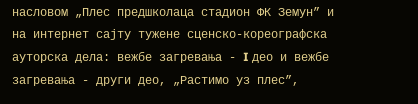насловом „Плес предшколаца стадион ФК Земун” и на интернет сајту тужене сценско-кореографска ауторска дела: вежбе загревања - I део и вежбе загревања - други део, „Растимо уз плес”,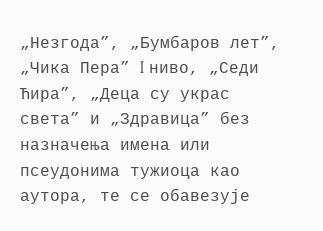„Незгода”, „Бумбаров лет”, „Чика Пера” I ниво, „Седи Ћира”, „Деца су украс света” и „Здравица” без назначења имена или псеудонима тужиоца као аутора, те се обавезује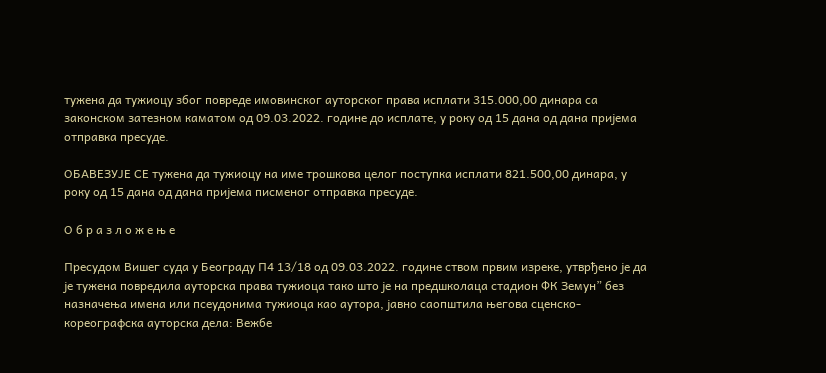тужена да тужиоцу због повреде имовинског ауторског права исплати 315.000,00 динара са законском затезном каматом од 09.03.2022. године до исплате, у року од 15 дана од дана пријема отправка пресуде.

ОБАВЕЗУЈЕ СЕ тужена да тужиоцу на име трошкова целог поступка исплати 821.500,00 динара, у року од 15 дана од дана пријема писменог отправка пресуде.

О б р а з л о ж е њ е

Пресудом Вишег суда у Београду П4 13/18 од 09.03.2022. године ством првим изреке, утврђено је да је тужена повредила ауторска права тужиоца тако што је на предшколаца стадион ФК Земун” без назначења имена или псеудонима тужиоца као аутора, јавно саопштила његова сценско-кореографска ауторска дела: Вежбе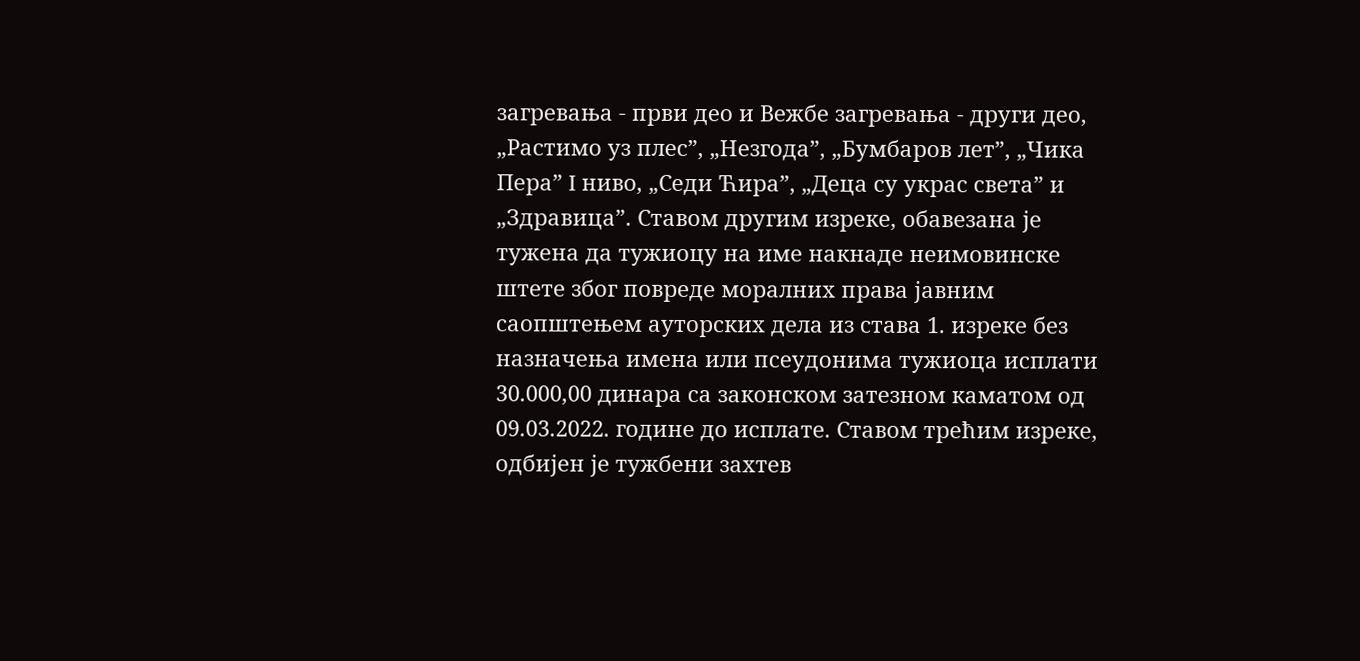загревања - први део и Вежбе загревања - други део, „Растимо уз плес”, „Незгода”, „Бумбаров лет”, „Чика Пера” I ниво, „Седи Ћира”, „Деца су украс света” и „Здравица”. Ставом другим изреке, обавезана је тужена да тужиоцу на име накнаде неимовинске штете због повреде моралних права јавним саопштењем ауторских дела из става 1. изреке без назначења имена или псеудонима тужиоца исплати 30.000,00 динара са законском затезном каматом од 09.03.2022. године до исплате. Ставом трећим изреке, одбијен је тужбени захтев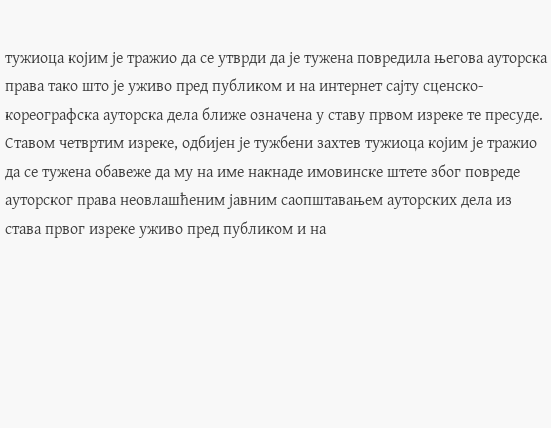тужиоца којим је тражио да се утврди да је тужена повредила његова ауторска права тако што је уживо пред публиком и на интернет сајту сценско-кореографска ауторска дела ближе означена у ставу првом изреке те пресуде. Ставом четвртим изреке, одбијен је тужбени захтев тужиоца којим је тражио да се тужена обавеже да му на име накнаде имовинске штете због повреде ауторског права неовлашћеним јавним саопштавањем ауторских дела из става првог изреке уживо пред публиком и на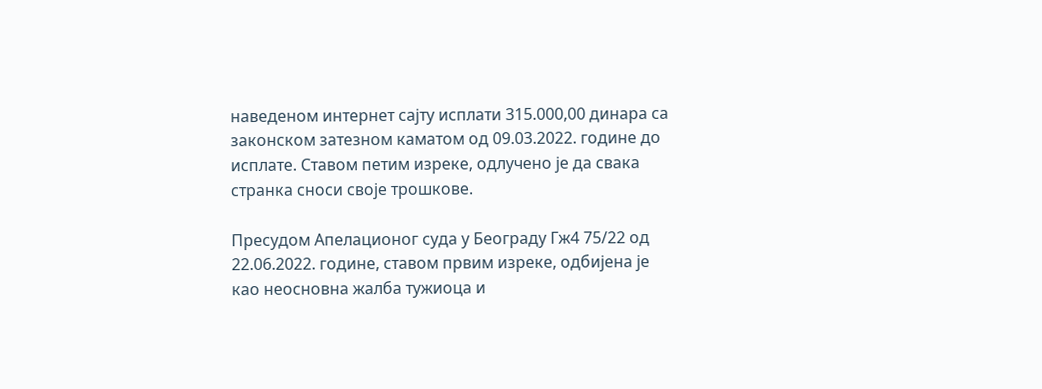наведеном интернет сајту исплати 315.000,00 динара са законском затезном каматом од 09.03.2022. године до исплате. Ставом петим изреке, одлучено је да свака странка сноси своје трошкове.

Пресудом Апелационог суда у Београду Гж4 75/22 од 22.06.2022. године, ставом првим изреке, одбијена је као неосновна жалба тужиоца и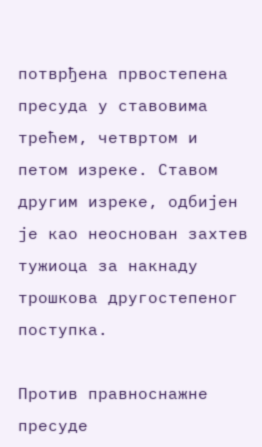потврђена првостепена пресуда у ставовима трећем, четвртом и петом изреке. Ставом другим изреке, одбијен је као неоснован захтев тужиоца за накнаду трошкова другостепеног поступка.

Против правноснажне пресуде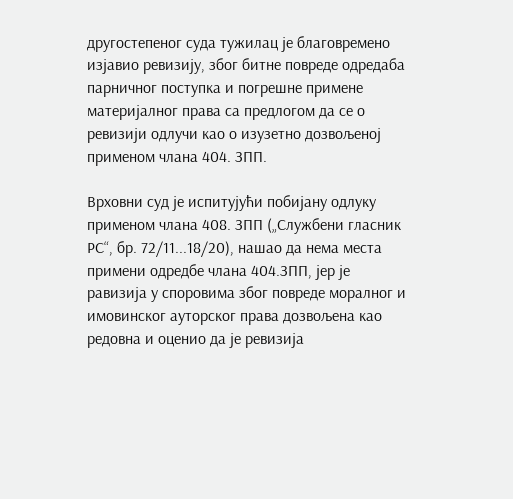другостепеног суда тужилац је благовремено изјавио ревизију, због битне повреде одредаба парничног поступка и погрешне примене материјалног права са предлогом да се о ревизији одлучи као о изузетно дозвољеној применом члана 404. ЗПП.

Врховни суд је испитујући побијану одлуку применом члана 408. ЗПП („Службени гласник РС“, бр. 72/11...18/20), нашао да нема места примени одредбе члана 404.ЗПП, јер је равизија у споровима због повреде моралног и имовинског ауторског права дозвољена као редовна и оценио да је ревизија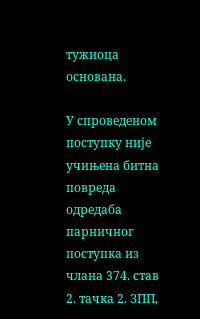тужиоца основана.

У спроведеном поступку није учињена битна повреда одредаба парничног поступка из члана 374. став 2. тачка 2. ЗПП,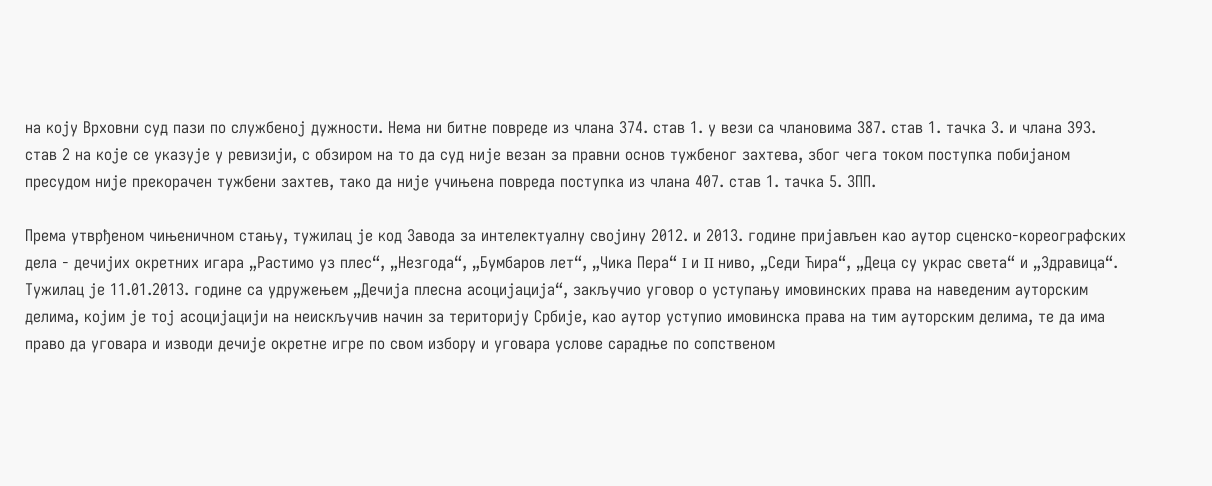на коју Врховни суд пази по службеној дужности. Нема ни битне повреде из члана 374. став 1. у вези са члановима 387. став 1. тачка 3. и члана 393. став 2 на које се указује у ревизији, с обзиром на то да суд није везан за правни основ тужбеног захтева, због чега током поступка побијаном пресудом није прекорачен тужбени захтев, тако да није учињена повреда поступка из члана 407. став 1. тачка 5. ЗПП.

Према утврђеном чињеничном стању, тужилац је код Завода за интелектуалну својину 2012. и 2013. године пријављен као аутор сценско-кореографских дела - дечијих окретних игара „Растимо уз плес“, „Незгода“, „Бумбаров лет“, „Чика Пера“ I и II ниво, „Седи Ћира“, „Деца су украс света“ и „Здравица“. Тужилац је 11.01.2013. године са удружењем „Дечија плесна асоцијација“, закључио уговор о уступању имовинских права на наведеним ауторским делима, којим је тој асоцијацији на неискључив начин за територију Србије, као аутор уступио имовинска права на тим ауторским делима, те да има прaво да уговара и изводи дечије окретне игре по свом избору и уговара услове сарадње по сопственом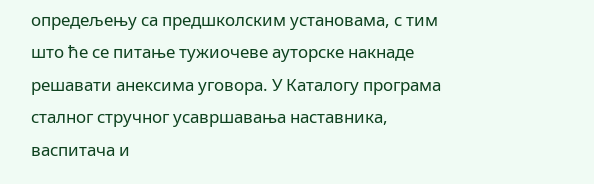опредељењу са предшколским установама, с тим што ће се питање тужиочеве ауторске накнаде решавати анексима уговора. У Каталогу програма сталног стручног усавршавања наставника, васпитача и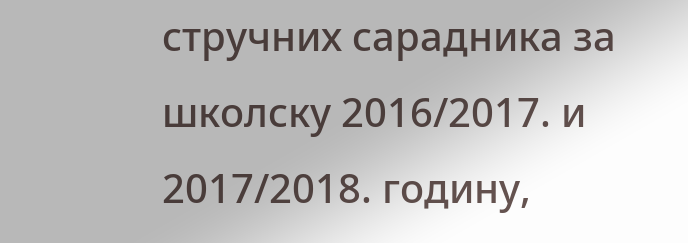стручних сарадника за школску 2016/2017. и 2017/2018. годину,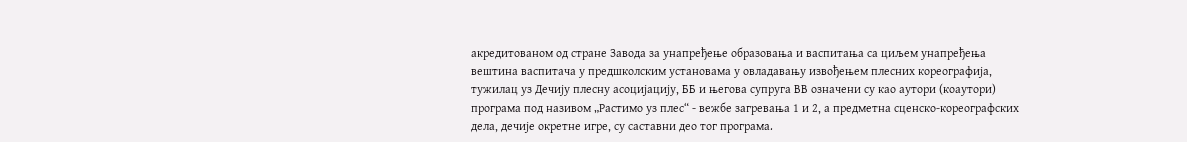акредитованом од стране Завода за унапређење образовања и васпитања са циљем унапређења вештина васпитача у предшколским установама у овладавању извођењем плесних кореографија, тужилац уз Дечију плесну асоцијацију, ББ и његова супруга ВВ означени су као аутори (коаутори) програма под називом „Растимо уз плес“ - вежбе загревања 1 и 2, а предметна сценско-кореографских дела, дечије окретне игре, су саставни део тог програма.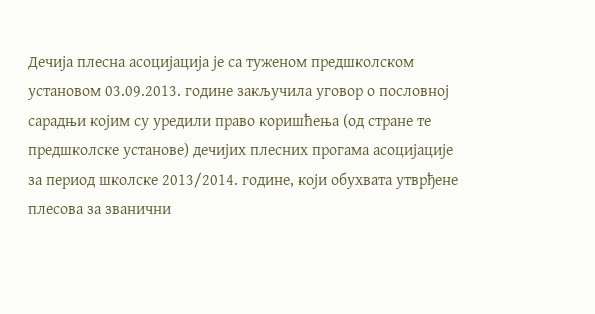Дечија плесна асоцијација је са туженом предшколском установом 03.09.2013. године закључила уговор о пословној сарадњи којим су уредили право коришћења (од стране те предшколске установе) дечијих плесних прогама асоцијације за период школске 2013/2014. године, који обухвата утврђене плесова за званични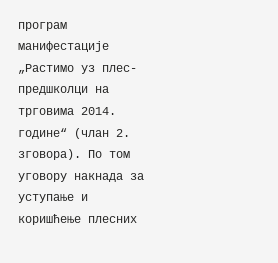програм манифестације „Растимо уз плес-предшколци на трговима 2014. године“ (члан 2. зговора). По том уговору накнада за уступање и коришћење плесних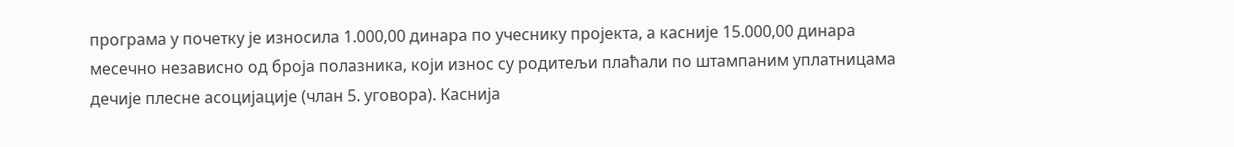програма у почетку је износила 1.000,00 динара по учеснику пројекта, а касније 15.000,00 динара месечно независно од броја полазника, који износ су родитељи плаћали по штампаним уплатницама дечије плесне асоцијације (члан 5. уговора). Каснија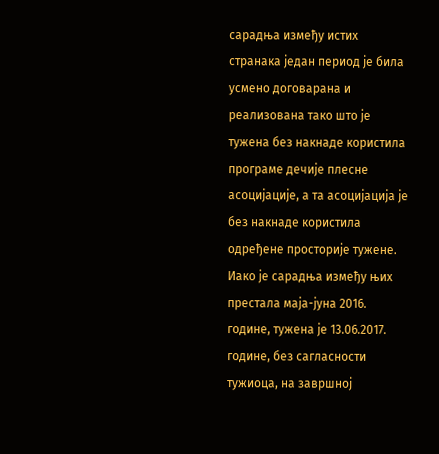сарадња између истих странака један период је била усмено договарана и реализована тако што је тужена без накнаде користила програме дечије плесне асоцијације, а та асоцијација је без накнаде користила одређене просторије тужене. Иако је сарадња између њих престала маја-јуна 2016. године, тужена је 13.06.2017. године, без сагласности тужиоца, на завршној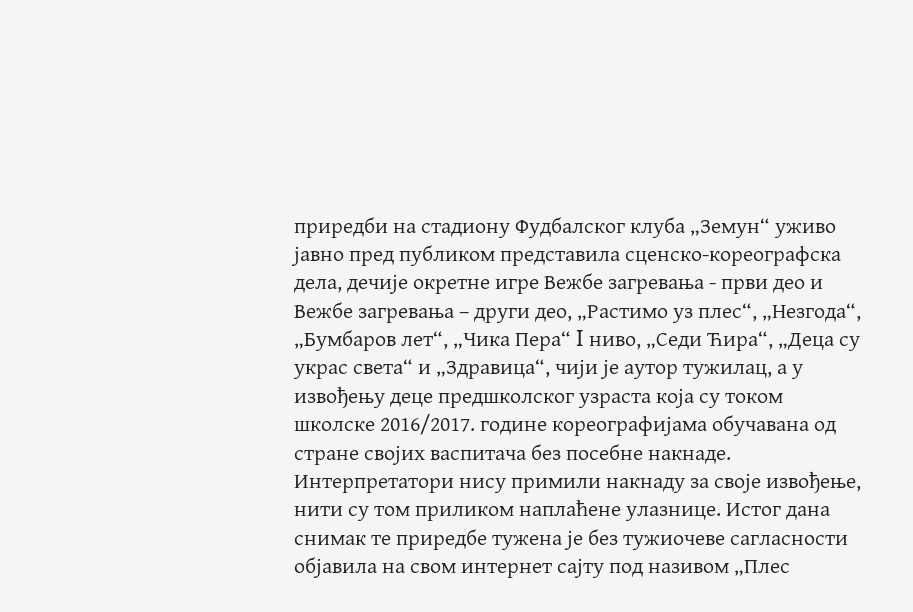приредби на стадиону Фудбалског клуба „Земун“ уживо јавно пред публиком представила сценско-кореографскa дела, дечије окретне игре Вежбе загревања - први део и Вежбе загревања – други део, „Растимо уз плес“, „Незгода“, „Бумбаров лет“, „Чика Пера“ I ниво, „Седи Ћира“, „Деца су украс света“ и „Здравица“, чији је аутор тужилац, а у извођењу деце предшколског узраста која су током школске 2016/2017. године кореографијама обучавана од стране својих васпитача без посебне накнаде. Интерпретатори нису примили накнаду за своје извођење, нити су том приликом наплаћене улазнице. Истог дана снимак те приредбе тужена је без тужиочеве сагласности објавила на свом интернет сајту под називом „Плес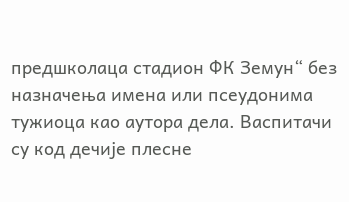предшколаца стадион ФК Земун“ без назначења имена или псеудонима тужиоца као аутора дела. Васпитачи су код дечије плесне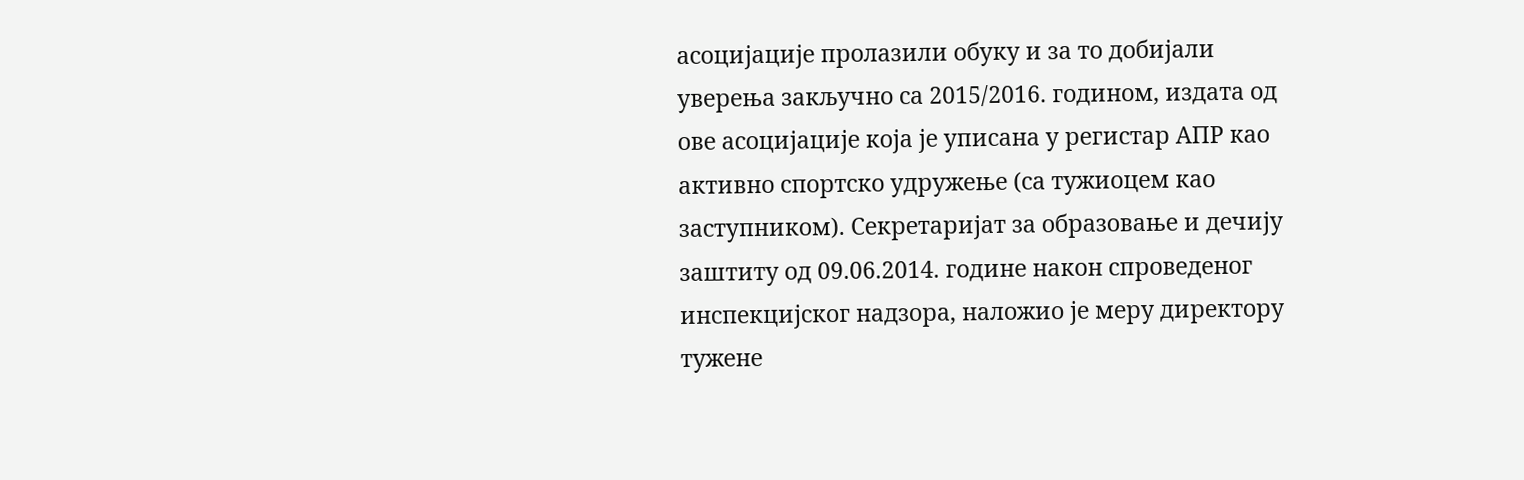асоцијације пролазили обуку и за то добијали уверења закључно са 2015/2016. годином, издата од ове асоцијације која је уписана у регистар АПР као активно спортско удружење (са тужиоцем као заступником). Секретаријат за образовање и дечију заштиту од 09.06.2014. године након спроведеног инспекцијског надзора, наложио је меру директору тужене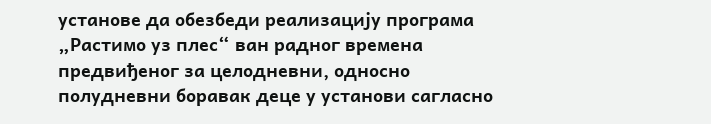установе да обезбеди реализацију програма „Растимо уз плес“ ван радног времена предвиђеног за целодневни, односно полудневни боравак деце у установи сагласно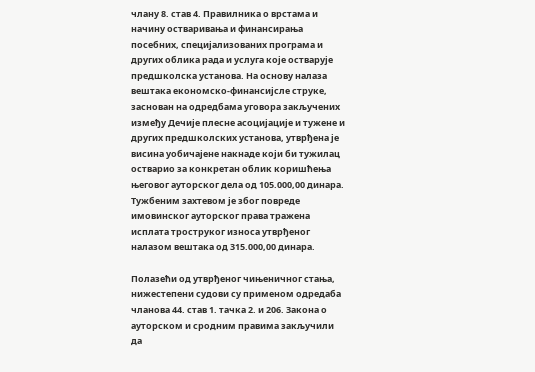члану 8. став 4. Правилника о врстама и начину остваривања и финансирања посебних, специјализованих програма и других облика рада и услуга које остварује предшколска установа. На основу налаза вештака економско-финансијсле струке, заснован на одредбама уговора закључених између Дечије плесне асоцијације и тужене и других предшколских установа, утврђена је висина уобичајене накнаде који би тужилац остварио за конкретан облик коришћења његовог ауторског дела од 105.000,00 динара. Тужбеним захтевом је због повреде имовинског ауторског права тражена исплата троструког износа утврђеног налазом вештака од 315.000,00 динара.

Полазећи од утврђеног чињеничног стања, нижестепени судови су применом одредаба чланова 44. став 1. тачка 2. и 206. Закона о ауторском и сродним правима закључили да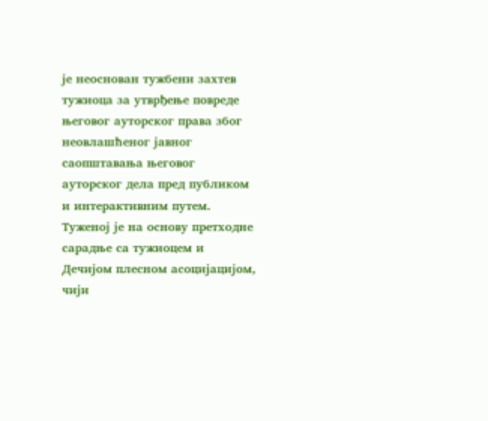је неоснован тужбени захтев тужиоца за утврђење повреде његовог ауторског права због неовлашћеног јавног саопштавања његовог ауторског дела пред публиком и интерактивним путем. Туженој је на основу претходне сарадње са тужиоцем и Дечијом плесном асоцијацијом, чији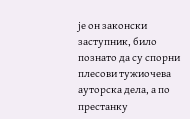је он законски заступник, било познато да су спорни плесови тужиочева ауторска дела, а по престанку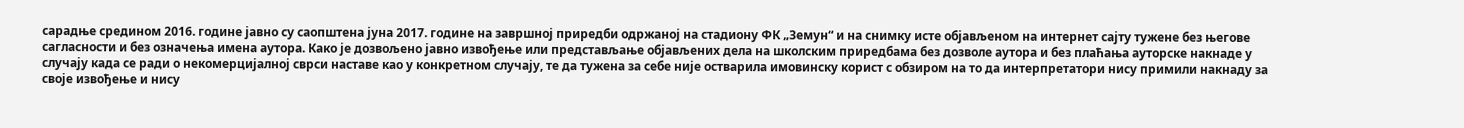сарадње средином 2016. године јавно су саопштена јуна 2017. године на завршној приредби одржаној на стадиону ФК „Земун“ и на снимку исте објављеном на интернет сајту тужене без његове сагласности и без означења имена аутора. Како је дозвољено јавно извођење или представљање објављених дела на школским приредбама без дозволе аутора и без плаћања ауторске накнаде у случају када се ради о некомерцијалној сврси наставе као у конкретном случају, те да тужена за себе није остварила имовинску корист с обзиром на то да интерпретатори нису примили накнаду за своје извођење и нису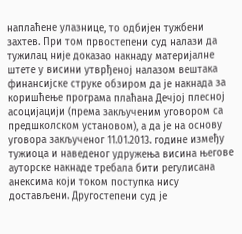наплаћене улазнице, то одбијен тужбени захтев. При том првостепени суд налази да тужилац није доказао накнаду материјалне штете у висини утврђеној налазом вештака финансијске струке обзиром да је накнада за коришћење програма плаћана Дечјој плесној асоцијацији (према закљученим уговором са предшколском установом), а да је на основу уговора закљученог 11.01.2013. године између тужиоца и наведеног удружења висина његове ауторске накнаде требала бити регулисана анексима који током поступка нису достављени. Другостепени суд је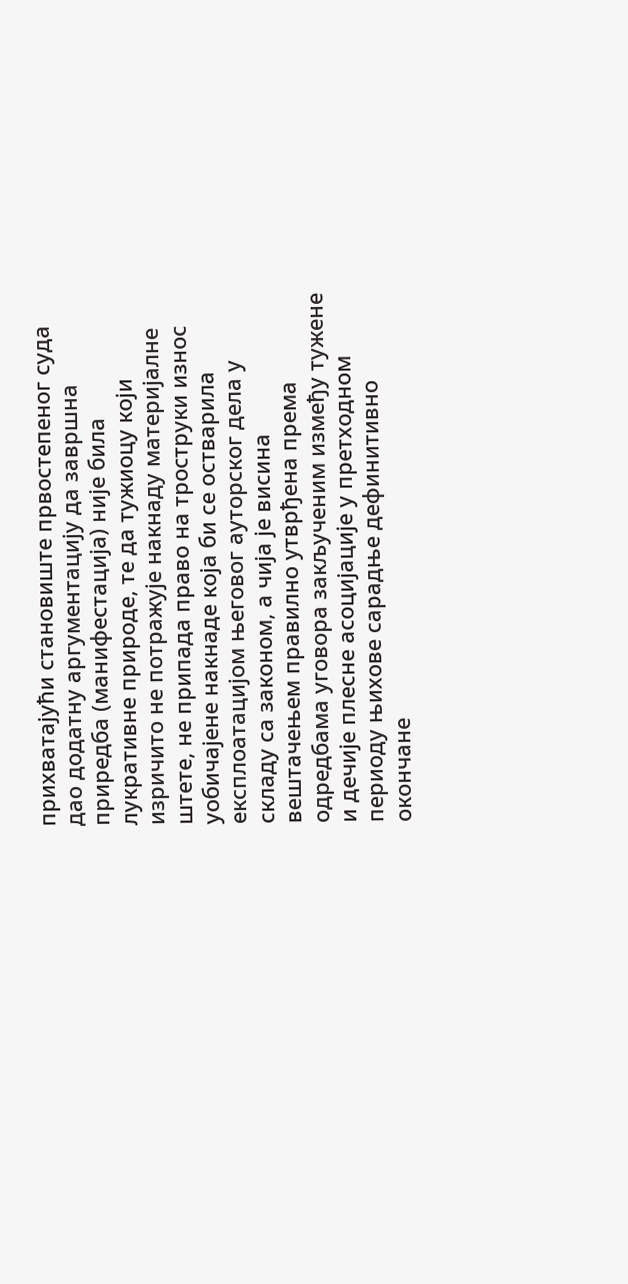прихватајући становиште првостепеног суда дао додатну аргументацију да завршна приредба (манифестација) није била лукративне природе, те да тужиоцу који изричито не потражује накнаду материјалне штете, не припада право на троструки износ уобичајене накнаде која би се остварила експлоатацијом његовог ауторског дела у складу са законом, а чија је висина вештачењем правилно утврђена према одредбама уговора закљученим између тужене и дечије плесне асоцијације у претходном периоду њихове сарадње дефинитивно окончане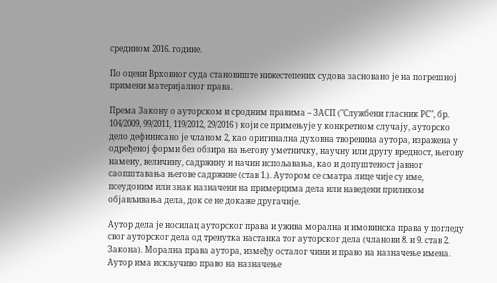средином 2016. године.

По оцени Врховног суда становиште нижестепених судова засновано је на погрешној примени материјалног права.

Према Закону о ауторском и сродним правима – ЗАСП ("Службени гласник РС", бр. 104/2009, 99/2011, 119/2012, 29/2016 ) који се примењује у конкретном случају, ауторско дело дефинисано је чланом 2, као оригинална духовна творевина аутора, изражена у одређеној форми без обзира на његову уметничку, научну или другу вредност, његову намену, величину, садржину и начин испољавања, као и допуштеност јавног саопштавања његове садржине (став 1.). Аутором се сматра лице чије су име, псеудоним или знак назначени на примерцима дела или наведени приликом објављивања дела, док се не докаже другачије.

Аутор дела је носилац ауторског права и ужива морална и имовинска права у погледу свог ауторског дела од тренутка настанка тог ауторског дела (чланови 8. и 9. став 2. Закона). Морална права аутора, између осталог чини и право на назначење имена. Аутор има искључиво право на назначење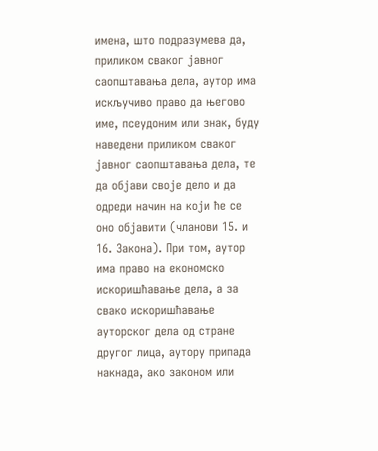имена, што подразумева да, приликом сваког јавног саопштавања дела, аутор има искључиво право да његово име, псеудоним или знак, буду наведени приликом сваког јавног саопштавања дела, те да објави своје дело и да одреди начин на који ће се оно објавити (чланови 15. и 16. Закона). При том, аутор има право на економско искоришћавање дела, а за свако искоришћавање ауторског дела од стране другог лица, аутору припада накнада, ако законом или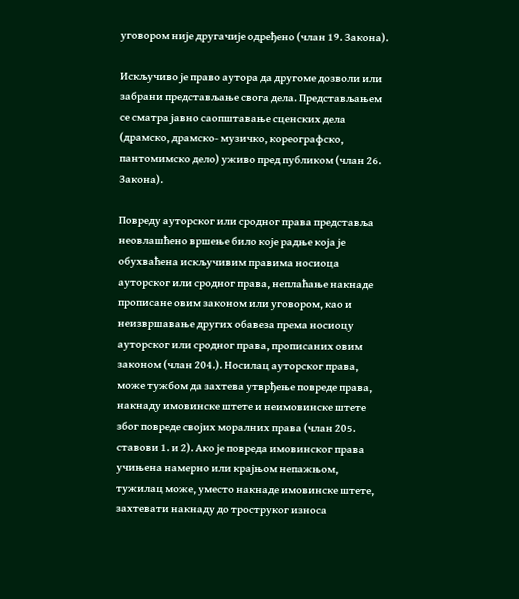уговором није другачије одређено (члан 19. Закона).

Искључиво је право аутора да другоме дозволи или забрани представљање свога дела. Представљањем се сматра јавно саопштавање сценских дела (драмско, драмско- музичко, кореографско, пантомимско дело) уживо пред публиком (члан 26. Закона).

Повреду ауторског или сродног права представља неовлашћено вршење било које радње која је обухваћена искључивим правима носиоца ауторског или сродног права, неплаћање накнаде прописане овим законом или уговором, као и неизвршавање других обавеза према носиоцу ауторског или сродног права, прописаних овим законом (члан 204.). Носилац ауторског права, може тужбом да захтева утврђење повреде права, накнаду имовинске штете и неимовинске штете због повреде својих моралних права (члан 205. ставови 1. и 2). Ако је повреда имовинског права учињена намерно или крајњом непажњом, тужилац може, уместо накнаде имовинске штете, захтевати накнаду до троструког износа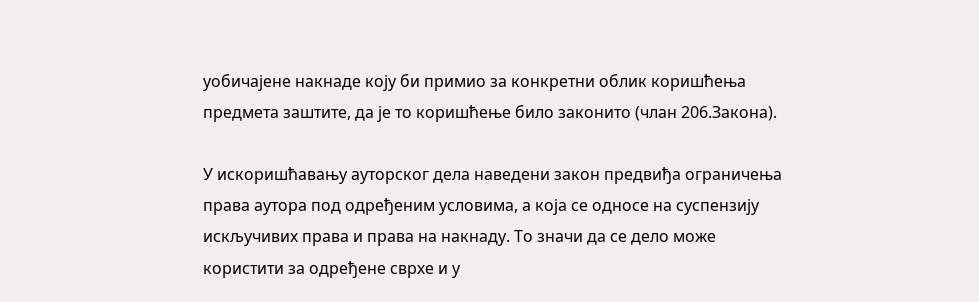уобичајене накнаде коју би примио за конкретни облик коришћења предмета заштите, да је то коришћење било законито (члан 206.Закона).

У искоришћавању ауторског дела наведени закон предвиђа ограничења права аутора под одређеним условима, а која се односе на суспензију искључивих права и права на накнаду. То значи да се дело може користити за одређене сврхе и у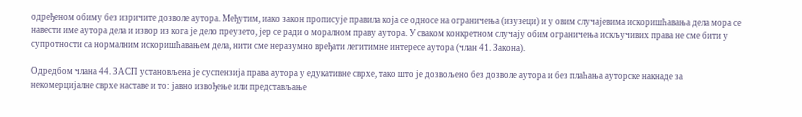одређеном обиму без изричите дозволе аутора. Међутим, иако закон прописује правила која се односе на ограничења (изузеци) и у oвим случајевима искоришћавања дела мора се навести име аутора дела и извор из кога је дело преузето, јер се ради о моралном праву аутора. У сваком конкретном случају обим ограничења искључивих права не сме бити у супротности са нормалним искоришћавањем дела, нити сме неразумно вређати легитимне интересе аутора (члан 41. Закона).

Одредбом члана 44. ЗАСП установљена је суспензија права аутора у едукативне сврхе, тако што је дозвољено без дозволе аутора и без плаћања ауторске накнаде за некомерцијалне сврхе наставе и то: јавно извођење или представљање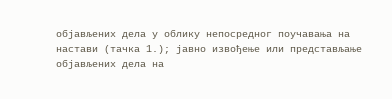објављених дела у облику непосредног поучавања на настави (тачка 1.); јавно извођење или представљање објављених дела на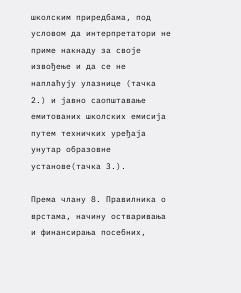школским приредбама, под условом да интерпретатори не приме накнаду за своје извођење и да се не наплаћују улазнице (тачка 2.) и јавно саопштавање емитованих школских емисија путем техничких уређаја унутар образовне установе(тачка 3.).

Према члану 8. Правилника о врстама, начину остваривања и финансирања посебних,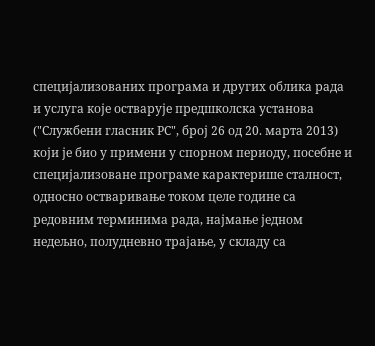специјализованих програма и других облика рада и услуга које остварује предшколска установа ("Службени гласник РС", број 26 од 20. марта 2013) који је био у примени у спорном периоду, посебне и специјализоване програме карактерише сталност, односно остваривање током целе године са редовним терминима рада, најмање једном недељно, полудневно трајање, у складу са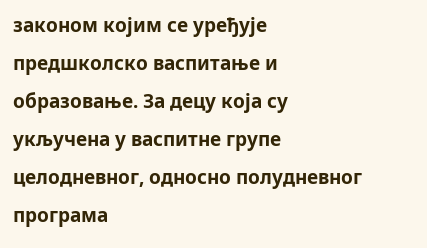законом којим се уређује предшколско васпитање и образовање. За децу која су укључена у васпитне групе целодневног, односно полудневног програма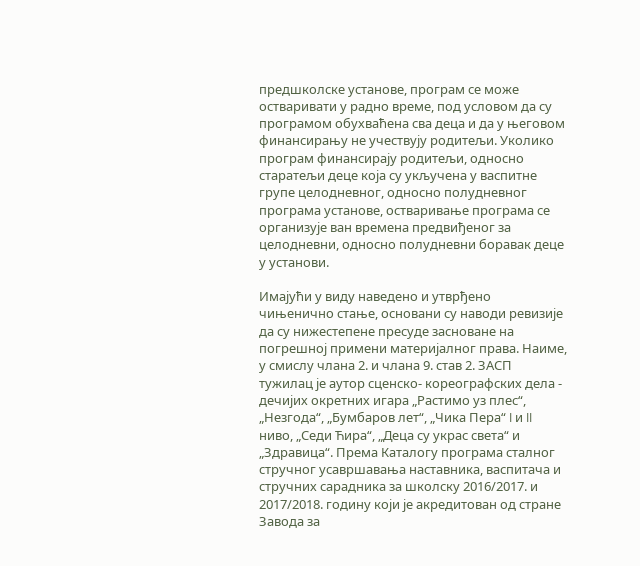предшколске установе, програм се може остваривати у радно време, под условом да су програмом обухваћена сва деца и да у његовом финансирању не учествују родитељи. Уколико програм финансирају родитељи, односно старатељи деце која су укључена у васпитне групе целодневног, односно полудневног програма установе, остваривање програма се организује ван времена предвиђеног за целодневни, односно полудневни боравак деце у установи.

Имајући у виду наведено и утврђено чињенично стање, основани су наводи ревизије да су нижестепене пресуде засноване на погрешној примени материјалног права. Наиме, у смислу члана 2. и члана 9. став 2. ЗАСП тужилац је аутор сценско- кореографских дела - дечијих окретних игара „Растимо уз плес“, „Незгода“, „Бумбаров лет“, „Чика Пера“ I и II ниво, „Седи Ћира“, „Деца су украс света“ и „Здравица“. Према Каталогу програма сталног стручног усавршавања наставника, васпитача и стручних сарадника за школску 2016/2017. и 2017/2018. годину који је акредитован од стране Завода за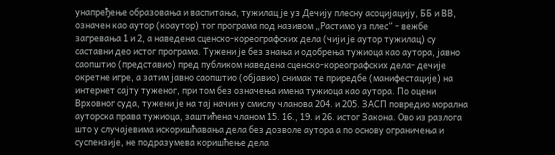унапређење образовања и васпитања, тужилац је уз Дечију плесну асоцијацију, ББ и ВВ, означен каo аутор (коаутор) тог програма под називом „Растимо уз плес“ - вежбе загревања 1 и 2, а наведена сценско-кореографских дела (чији је аутор тужилац) су саставни део истог програма. Тужени је без знања и одобрења тужиоца као аутора, јавно саопштио (представио) пред публиком наведена сценско-кореографских дела- дечије окретне игре, а затим јавно саопштио (објавио) снимак те приредбе (манифестације) на интернет сајту туженог, при том без означења имена тужиоца као аутора. По оцени Врховног суда, тужени је на тај начин у смислу чланова 204. и 205. ЗАСП повредио морална ауторска права тужиоца, заштићена чланом 15. 16., 19. и 26. истог Закона. Ово из разлога што у случајевима искоришћавања дела без дозволе аутора а по основу ограничења и суспензије, не подразумева коришћење дела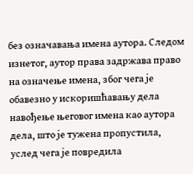без означавања имена аутора. Следом изнетог, аутор права задржава право на означење имена, због чега је обавезно у искоришћавању дела навођење његовог имена као аутора дела, што је тужена пропустила, услед чега је повредила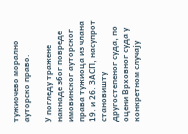тужиочево морално ауторско право.

У погледу тражене накнаде због повреде имовинског ауторског права тужиоца из члана 19. и 26. ЗАСП, насупрот становишту другостепеног суда, по оцени Врховног суда у конкретном случају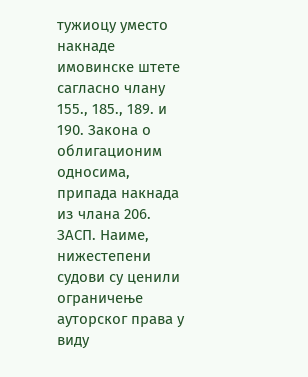тужиоцу уместо накнаде имовинске штете сагласно члану 155., 185., 189. и 190. Закона о облигационим односима, припада накнада из члана 206. ЗАСП. Наиме, нижестепени судови су ценили ограничење ауторског права у виду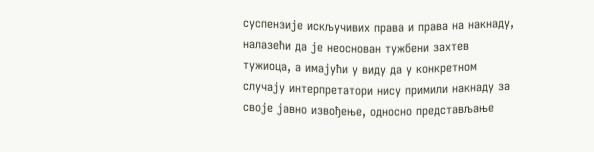суспензије искључивих права и права на накнаду, налазећи да је неоснован тужбени захтев тужиоца, а имајући у виду да у конкретном случају интерпретатори нису примили накнаду за своје јавно извођење, односно представљање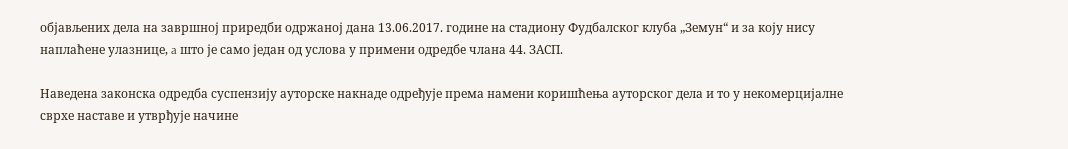објављених дела на завршној приредби одржаној дана 13.06.2017. године на стадиону Фудбалског клуба „Земун“ и за коју нису наплаћене улазнице, a што је само један од услова у примени одредбe члана 44. ЗАСП.

Наведена законска одредба суспензију ауторске накнаде одређује према намени коришћења ауторског дела и то у некомерцијалне сврхе наставе и утврђује начине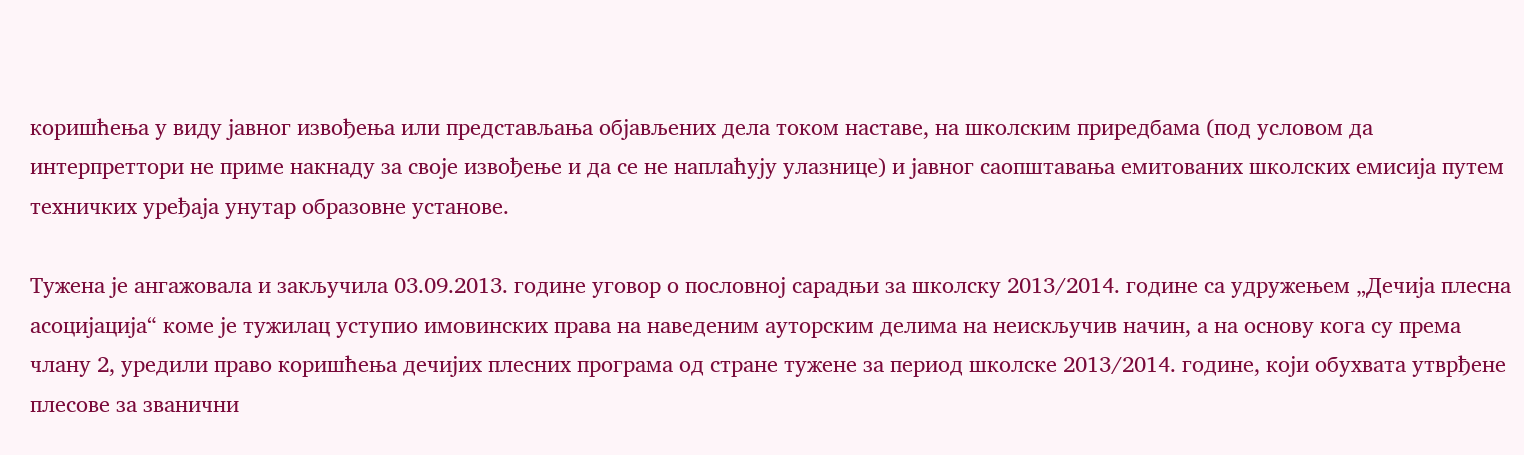коришћења у виду јавног извођења или представљања објављених дела током наставе, на школским приредбама (под условом да интерпреттори не приме накнаду за своје извођење и да се не наплаћују улазнице) и јавног саопштавања емитованих школских емисија путем техничких уређаја унутар образовне установе.

Тужена је ангажовала и закључила 03.09.2013. године уговор о пословној сарадњи за школску 2013/2014. године са удружењем „Дечија плесна асоцијација“ коме је тужилац уступио имовинских права на наведеним ауторским делима на неискључив начин, а на основу кога су према члану 2, уредили право коришћења дечијих плесних програма од стране тужене за период школске 2013/2014. године, који обухвата утврђене плесове за званични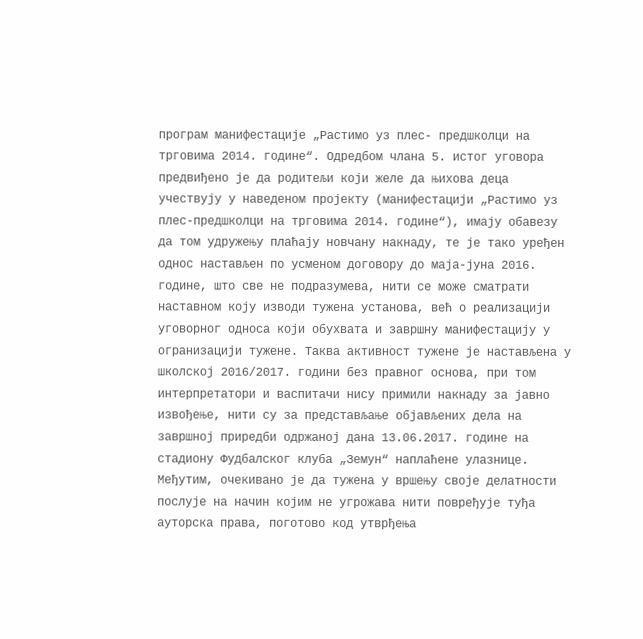програм манифестације „Растимо уз плес- предшколци на трговима 2014. године“. Одредбом члана 5. истог уговора предвиђено је да родитељи који желе да њихова деца учествују у наведеном пројекту (манифестацији „Растимо уз плес-предшколци на трговима 2014. године“), имају обавезу да том удружењу плаћају новчану накнаду, те је тако уређен однос настављен по усменом договору до маја-јуна 2016. године, што све не подразумева, нити се може сматрати наставном коју изводи тужена установа, већ о реализацији уговорног односа који обухвата и завршну манифестацију у огранизацији тужене. Таква активност тужене је настављена у школској 2016/2017. години без правног основа, при том интерпретатори и васпитачи нису примили накнаду за јавно извођење, нити су за представљање објављених дела на завршној приредби одржаној дана 13.06.2017. године на стадиону Фудбалског клуба „Земун“ наплаћене улазнице. Међутим, очекивано је да тужена у вршењу своје делатности послује на начин којим не угрожава нити повређује туђа ауторска права, поготово код утврђења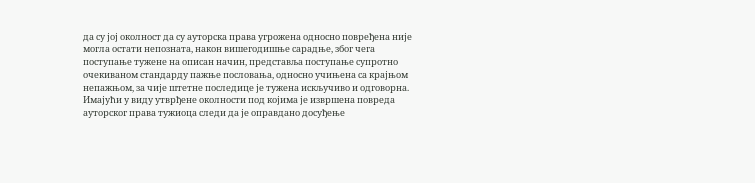да су јој околност да су ауторска права угрожена односно повређена није могла остати непозната, након вишегодишње сарадње, због чега поступање тужене на описан начин, представља поступање супротно очекиваном стандарду пажње пословања, односно учињена са крајњом непажњом, за чије штетне последице је тужена искључиво и одговорна. Имајући у виду утврђене околности под којима је извршена повреда ауторског права тужиоца следи да је оправдано досуђење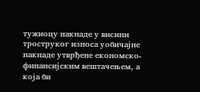тужиоцу накнаде у висини троструког износа уобичајне накнаде утврђене економско-финансијским вештачењем, а која би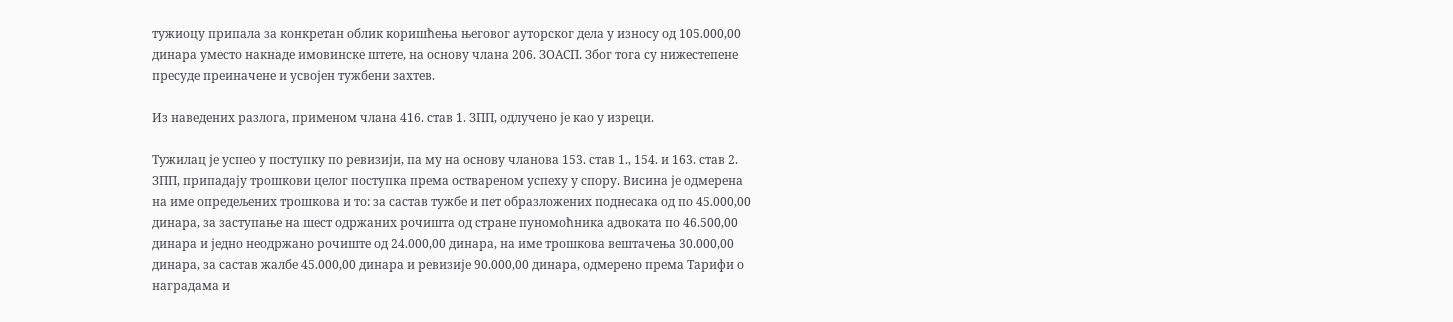тужиоцу припала за конкретан облик коришћења његовог ауторског дела у износу од 105.000,00 динара уместо накнаде имовинске штете, на основу члана 206. ЗОАСП. Због тога су нижестепене пресуде преиначене и усвојен тужбени захтев.

Из наведених разлога, применом члана 416. став 1. ЗПП, одлучено је као у изреци.

Тужилац је успео у поступку по ревизији, па му на основу чланова 153. став 1., 154. и 163. став 2. ЗПП, припадају трошкови целог поступка према оствареном успеху у спору. Висина је одмерена на име опредељених трошкова и то: за састав тужбе и пет образложених поднесака од по 45.000,00 динара, за заступање на шест одржаних рочишта од стране пуномоћника адвоката по 46.500,00 динара и једно неодржано рочиште од 24.000,00 динара, на име трошкова вештачења 30.000,00 динара, за састав жалбе 45.000,00 динара и ревизије 90.000,00 динара, одмерено према Тарифи о наградама и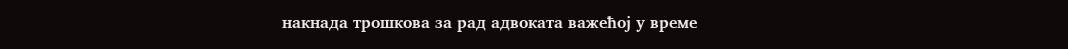накнада трошкова за рад адвоката важећој у време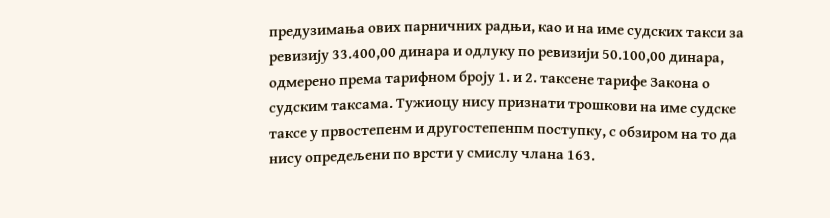предузимања ових парничних радњи, као и на име судских такси за ревизију 33.400,00 динара и одлуку по ревизији 50.100,00 динара, одмерено према тарифном броју 1. и 2. таксене тарифе Закона о судским таксама. Тужиоцу нису признати трошкови на име судске таксе у првостепенм и другостепенпм поступку, с обзиром на то да нису опредељени по врсти у смислу члана 163.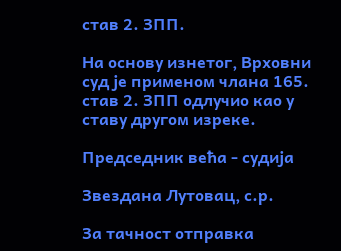став 2. ЗПП.

На основу изнетог, Врховни суд је применом члана 165. став 2. ЗПП одлучио као у ставу другом изреке.

Председник већа - судија

Звездана Лутовац, с.р.

За тачност отправка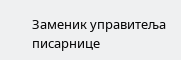Заменик управитеља писарнице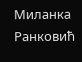Миланка Ранковић